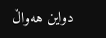دواین هەواڵ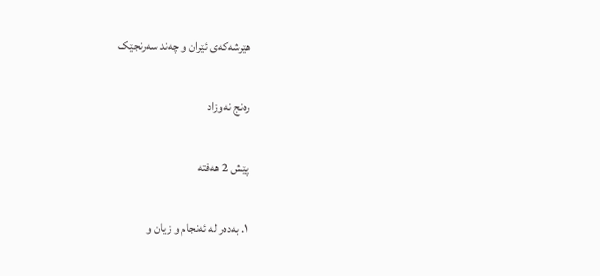هێرشەکەی ئێران و چەند سەرنجێک

رەنج نەوزاد

پێش 2 هەفتە

١. بەدەر لە ئەنجام و زيان و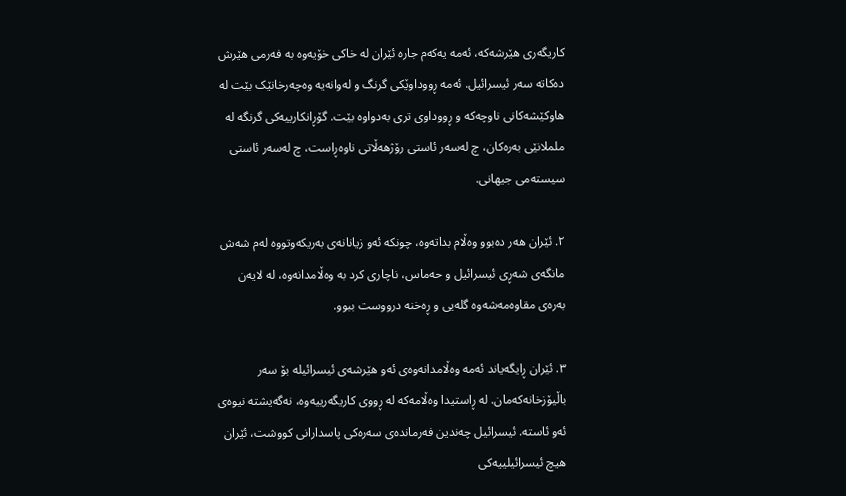کاريگەری هێرشەکە، ئەمە یەکەم جارە ئێران لە خاکی خۆیەوە بە فەرمی هێرش دەکاتە سەر ئيسرائيل. ئەمە ڕووداوێکی گرنگ و لەوانەیە وەچەرخانێک بێت لە هاوکێشەکانی ناوچەکە و ڕووداوی تری بەدواوە بێت. گۆڕانکارييەکی گرنگە لە ململانێی بەرەکان، چ لەسەر ئاستی رۆژهەڵاتی ناوەڕاست، چ لەسەر ئاستی سيستەمی جيهانی.

٢. ئێران هەر دەبوو وەڵام بداتەوە، چونکە ئەو زیانانەی بەريکەوتووە لەم شەش مانگەی شەڕی ئيسرائيل و حەماس، ناچاری کرد بە وەڵامدانەوە، لە لایەن بەرەی مقاوەمەشەوە گلەیی و ڕەخنە درووست ببوو.

٣. ئێران ڕايگەياند ئەمە وەڵامدانەوەی ئەو هێرشەی ئيسرائيلە بۆ سەر باڵيۆزخانەکەمان. لە ڕاستيدا وەڵامەکە لە ڕووی کاريگەرييەوە، نەگەيشتە نيوەی ئەو ئاستە. ئيسرائيل چەندين فەرماندەی سەرەکی پاسدارانی کووشت، ئێران هيچ ئيسرائيلييەکی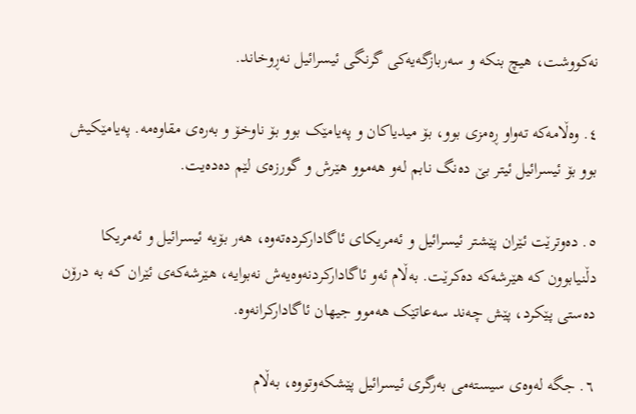نەکووشت، هيچ بنکە و سەربازگەیەکی گرنگی ئيسرائيل نەڕوخاند.

٤. وەڵامەکە تەواو ڕەمزی بوو، بۆ ميدياکان و پەيامێک بوو بۆ ناوخۆ و بەرەی مقاوەمە. پەيامێکيش بوو بۆ ئيسرائيل ئيتر بێ دەنگ نابم لەو هەموو هێرش و گورزەی لێم دەدەيت.

٥. دەوترێت ئێران پێشتر ئيسرائيل و ئەمريکای ئاگادارکردەتەوە، هەر بۆیە ئيسرائيل و ئەمريکا دڵنيابوون کە هێرشەکە دەکرێت. بەڵام ئەو ئاگادارکردنەوەیەش نەبوایە، هێرشەکەی ئێران کە بە درۆن دەستی پێکرد، پێش چەند سەعاتێک هەموو جيهان ئاگادارکرانەوە.

٦. جگە لەوەی سيستەمی بەرگری ئيسرائيل پێشکەوتووە، بەڵام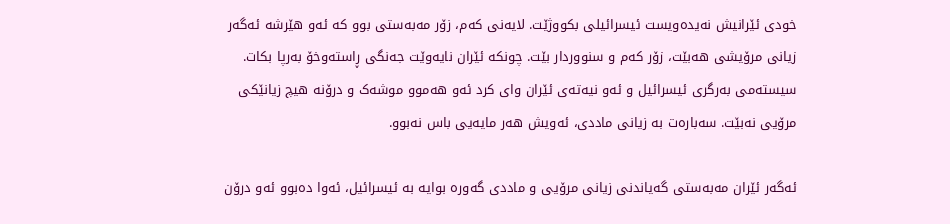خودی ئێرانيش نەيدەويست ئيسرائيلی بکووژێت. لایەنی کەم، زۆر مەبەستی بوو کە ئەو هێرشە ئەگەر زیانی مرۆيشی هەبێت، زۆر کەم و سنووردار بێت. چونکە ئێران نايەوێت جەنگی ڕاستەوخۆ بەرپا بکات. سيستەمی بەرگری ئيسرائيل و ئەو نيەتەی ئێران وای کرد ئەو هەموو موشەک و درۆنە هيچ زیانێکی مرۆیی نەبێت. سەبارەت بە زیانی ماددی، ئەويش هەر مایەیی باس نەبوو.

ئەگەر ئێران مەبەستی گەياندنی زیانی مرۆیی و ماددی گەورە بوایە بە ئيسرائيل، ئەوا دەبوو ئەو درۆن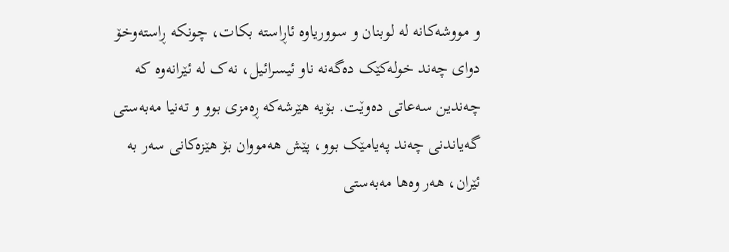و مووشەکانە لە لوبنان و سوورياوە ئاڕاستە بکات، چونکە ڕاستەوخۆ دوای چەند خولەکێک دەگەنە ناو ئيسرائيل، نەک لە ئێرانەوە کە چەندين سەعاتی دەوێت. بۆیە هێرشەکە ڕەمزی بوو و تەنيا مەبەستی گەياندنی چەند پەيامێک بوو، پێش هەمووان بۆ هێزەکانی سەر بە ئێران، هەر وەها مەبەستی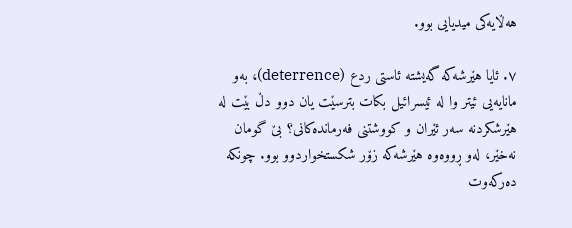هەڵایەکی ميديایی بوو.

٧. ئایا هێرشەکە گەيشتە ئاستی ردع (deterrence)، بەو مانایەیی ئيتر وا لە ئيسرائيل بکات بترسێت یان دوو دڵ بێت لە هێرشکردنە سەر ئێران و کووشتنی فەرماندەکانی؟ بێ گومان نەخێر، لەو ڕووەوە هێرشەکە زۆر شکستخواردوو بوو. چونکە دەرکەوت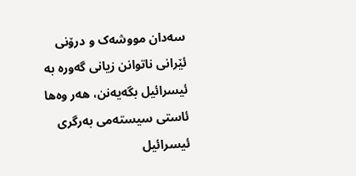سەدان مووشەک و درۆنی ئێرانی ناتوانن زيانی گەورە بە ئيسرائيل بگەيەنن، هەر وەها ئاستی سيستەمی بەرگری ئيسرائيل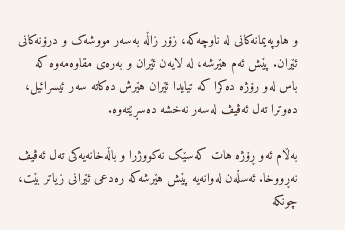و هاوپەيمانەکانی لە ناوچەکە، زۆر زاڵە بەسەر مووشەک و درۆنەکانی ئێران. پێش ئەم هێرشە، لە لایەن ئێران و بەرەی مقاوەمەوە کە باس لەو رۆژە دەکرا کە تيایدا ئێران هێرش دەکاتە سەر ئيسرائيل، دەوترا تەل ئەڤيڤ لەسەر نەخشە دەسڕێتەوە.

بەڵام ئەو ڕۆژە هات کەسێک نەکووژرا و باڵەخانەیەکی تەل ئەڤيڤ نەڕووخا. ئەسڵەن لەوانەیە پێش هێرشەکە رەدعی ئێرانی زیاتر بێت، چونکە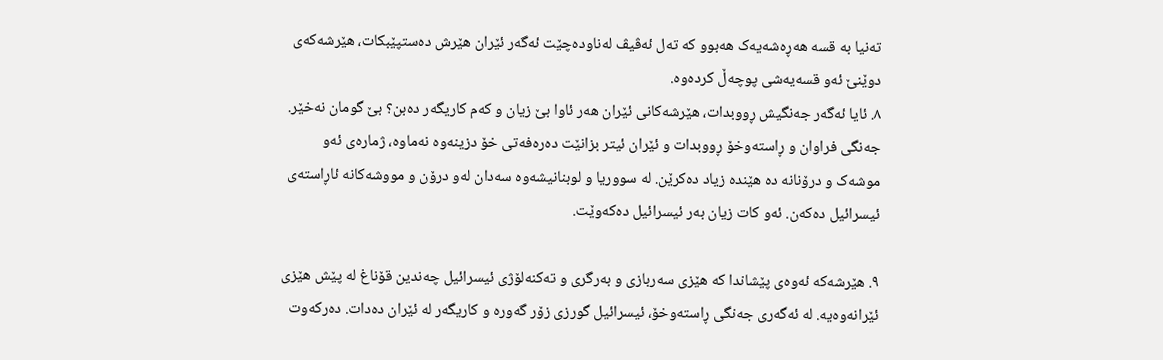تەنيا بە قسە هەڕەشەیەک هەبوو کە تەل ئەڤيڤ لەناودەچێت ئەگەر ئێران هێرش دەستپێبکات، هێرشەکەی دوێنێ ئەو قسەیەشی پوچەڵ کردەوە.
٨. ئایا ئەگەر جەنگيش ڕووبدات، هێرشەکانی ئێران هەر ئاوا بێ زيان و کەم کاريگەر دەبن؟ بێ گومان نەخێر. جەنگی فراوان و ڕاستەوخۆ ڕووبدات و ئێران ئيتر بزانێت دەرەفەتی خۆ دزينەوە نەماوە، ژمارەی ئەو موشەک و درۆنانە دە هێندە زیاد دەکرێن. لە سووريا و لوبنانيشەوە سەدان لەو درۆن و مووشەکانە ئاڕاستەی ئيسرائيل دەکەن. ئەو کات زیان بەر ئيسرائيل دەکەوێت.

٩. هێرشەکە ئەوەی پێشاندا کە هێزی سەربازی و بەرگری و تەکنەلۆژی ئيسرائيل چەندين قۆناغ لە پێش هێزی ئێرانەوەیە. لە ئەگەری جەنگی ڕاستەوخۆ، ئيسرائيل گورزی زۆر گەورە و کاريگەر لە ئێران دەدات. دەرکەوت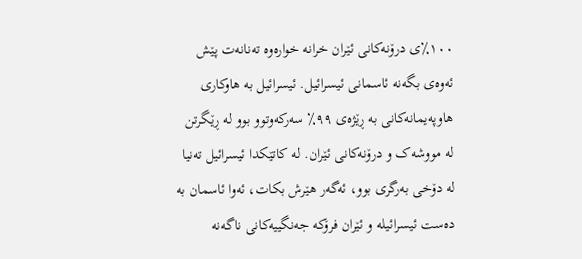١٠٠٪ی درۆنەکانی ئێران خرانە خوارەوە تەنانەت پێش ئەوەی بگەنە ئاسمانی ئيسرائيل. ئيسرائيل بە هاوکاری هاوپەيمانەکانی بە ڕێژەی ٩٩٪ سەرکەوتوو بوو لە ڕێگرتن لە مووشەک و درۆنەکانی ئێران. لە کاتێکدا ئيسرائيل تەنيا لە دۆخی بەرگری بوو، ئەگەر هێرش بکات، ئەوا ئاسمان بە دەست ئيسرائيلە و ئێران فرۆکە جەنگييەکانی ناگەنە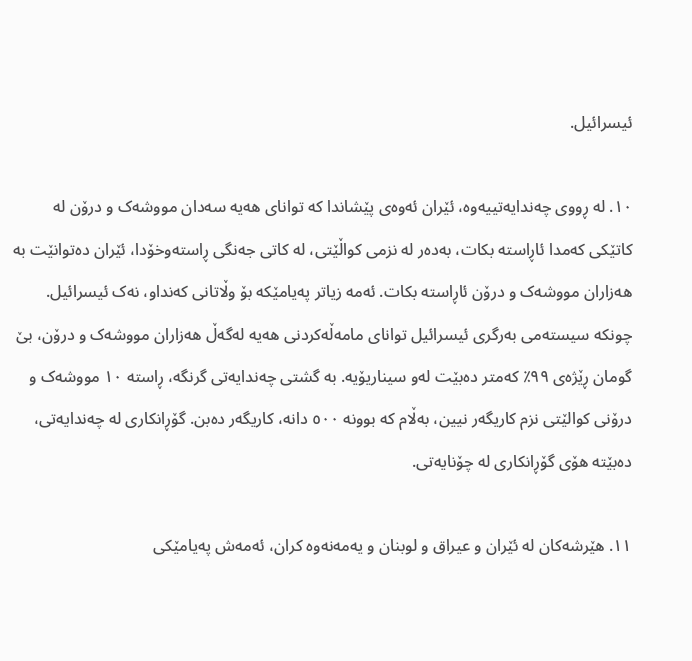ئيسرائيل.

١٠. لە ڕووی چەندایەتييەوە، ئێران ئەوەی پێشاندا کە توانای هەیە سەدان مووشەک و درۆن لە کاتێکی کەمدا ئاڕاستە بکات، بەدەر لە نزمی کواڵێتی، لە کاتی جەنگی ڕاستەوخۆدا، ئێران دەتوانێت بە هەزاران مووشەک و درۆن ئاڕاستە بکات. ئەمە زیاتر پەيامێکە بۆ وڵاتانی کەنداو، نەک ئيسرائيل. چونکە سيستەمی بەرگری ئيسرائيل توانای مامەڵەکردنی هەیە لەگەڵ هەزاران مووشەک و درۆن، بێ گومان ڕێژەی ٩٩٪ کەمتر دەبێت لەو سيناريۆیە. بە گشتی چەندایەتی گرنگە، ڕاستە ١٠ مووشەک و درۆنی کوالێتی نزم کاريگەر نيين، بەڵام کە بوونە ٥٠٠ دانە، کاريگەر دەبن. گۆڕانکاری لە چەندایەتی، دەبێتە هۆی گۆڕانکاری لە چۆنایەتی.

١١. هێرشەکان لە ئێران و عيراق و لوبنان و یەمەنەوە کران، ئەمەش پەيامێکی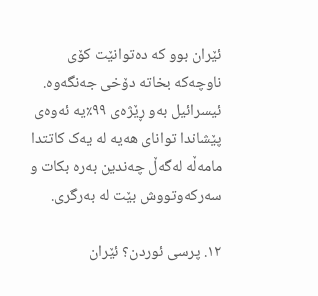ئێران بوو کە دەتوانێت کۆی ناوچەکە بخاتە دۆخی جەنگەوە. ئيسرائيل بەو ڕێژەی ٩٩٪یە ئەوەی پێشاندا توانای هەیە لە یەک کاتتدا مامەڵە لەگەڵ چەندين بەرە بکات و سەرکەوتووش بێت لە بەرگری.

١٢. پرسی ئوردن؟ ئێران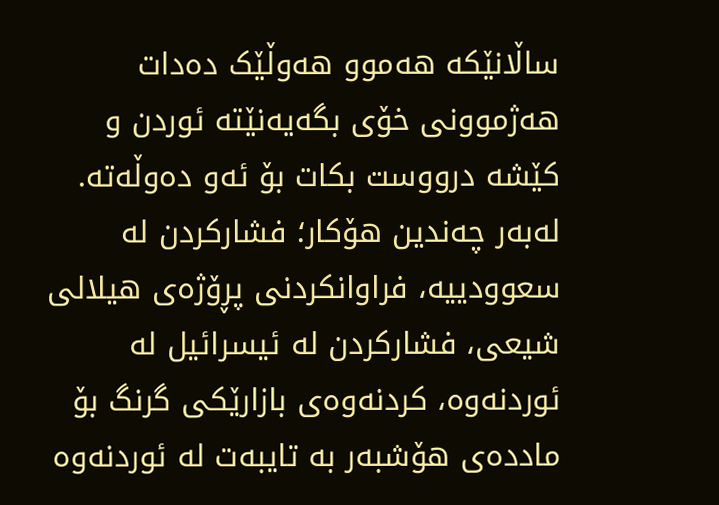ساڵانێکە هەموو هەوڵێک دەدات هەژموونی خۆی بگەيەنێتە ئوردن و کێشە درووست بکات بۆ ئەو دەوڵەتە. لەبەر چەندين هۆکار؛ فشارکردن لە سعوودييە، فراوانکردنی پڕۆژەی هيلالی شيعی، فشارکردن لە ئيسرائيل لە ئوردنەوە، کردنەوەی بازارێکی گرنگ بۆ ماددەی هۆشبەر بە تايبەت لە ئوردنەوە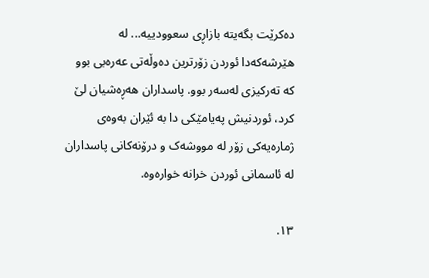دەکرێت بگەيتە بازاڕی سعوودييە... لە هێرشەکەدا ئوردن زۆرترين دەوڵەتی عەرەبی بوو کە تەرکيزی لەسەر بوو. پاسداران هەڕەشیان لێ کرد، ئوردنيش پەيامێکی دا بە ئێران بەوەی ژمارەیەکی زۆر لە مووشەک و درۆنەکانی پاسداران لە ئاسمانی ئوردن خرانە خوارەوە.

١٣.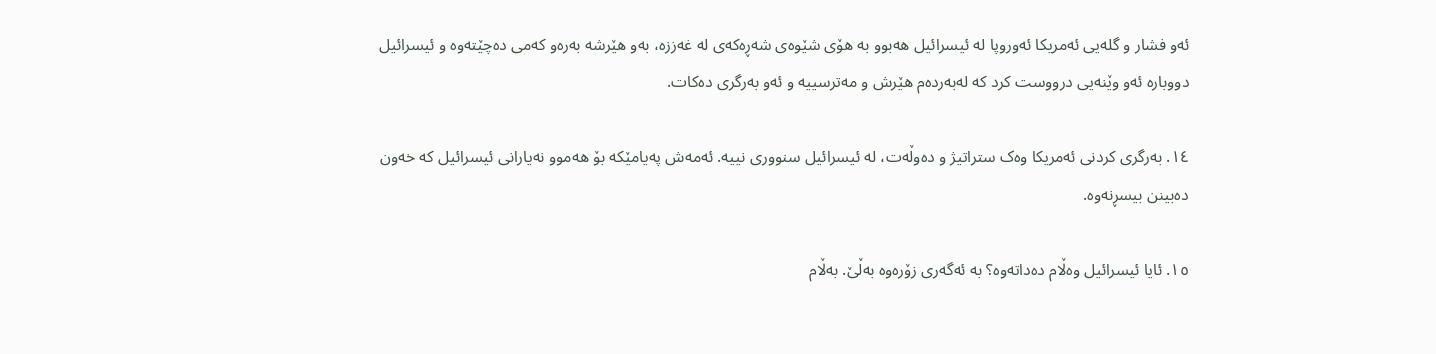ئەو فشار و گلەیی ئەمريکا ئەوروپا لە ئيسرائيل هەبوو بە هۆی شێوەی شەڕەکەی لە غەززە، بەو هێرشە بەرەو کەمی دەچێتەوە و ئيسرائيل دووبارە ئەو وێنەیی درووست کرد کە لەبەردەم هێرش و مەترسييە و ئەو بەرگری دەکات.

١٤. بەرگری کردنی ئەمريکا وەک ستراتيژ و دەوڵەت، لە ئيسرائيل سنووری نييە. ئەمەش پەيامێکە بۆ هەموو نەيارانی ئيسرائيل کە خەون دەبينن بيسڕنەوە.

١٥. ئایا ئيسرائيل وەڵام دەداتەوە؟ بە ئەگەری زۆرەوە بەڵێ. بەڵام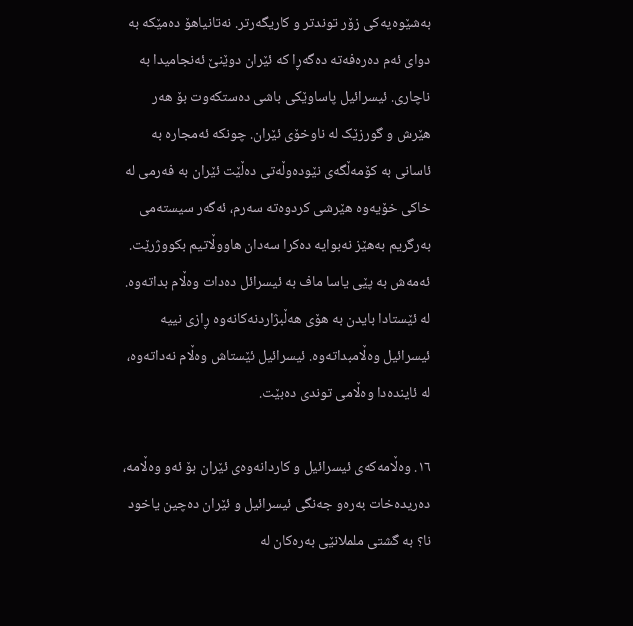بەشێوەیەکی زۆر توندتر و کاريگەرتر. نەتانياهۆ دەمێکە بە دوای ئەم دەرەفەتە دەگەڕا کە ئێران دوێنێ ئەنجاميدا بە ناچاری. ئيسرائيل پاساوێکی باشی دەستکەوت بۆ هەر هێرش و گورزێک لە ناوخۆی ئێران. چونکە ئەمجارە بە ئاسانی بە کۆمەڵگەی نێودەوڵەتی دەڵێت ئێران بە فەرمی لە خاکی خۆیەوە هێرشی کردوەتە سەرم، ئەگەر سيستەمی بەرگریم بەهێز نەبوایە دەکرا سەدان هاووڵاتيم بکووژرێت. ئەمەش بە پێی یاسا ماف بە ئيسرائل دەدات وەڵام بداتەوە. لە ئێستادا بايدن بە هۆی هەڵبژاردنەکانەوە ڕازی نييە ئيسرائيل وەڵامبداتەوە. ئيسرائيل ئێستاش وەڵام نەداتەوە، لە ئايندەدا وەڵامی توندی دەبێت.

١٦. وەڵامەکەی ئيسرائيل و کاردانەوەی ئێران بۆ ئەو وەڵامە، دەريدەخات بەرەو جەنگی ئيسرائيل و ئێران دەچين یاخود نا؟ بە گشتی ململانێی بەرەکان لە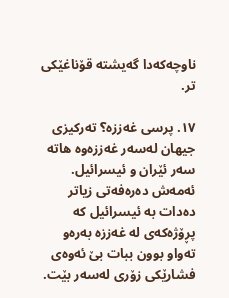ناوچەکەدا گەيشتە قۆناغێکی تر.

١٧. پرسی غەززە؟ تەرکيزی جيهان لەسەر غەززەوە هاتە سەر ئێران و ئيسرائيل. ئەمەش دەرەفەتی زیاتر دەدات بە ئيسرائيل کە پڕۆژەکەی لە غەززە بەرەو تەواو بوون ببات بێ ئەوەی فشارێکی زۆری لەسەر بێت.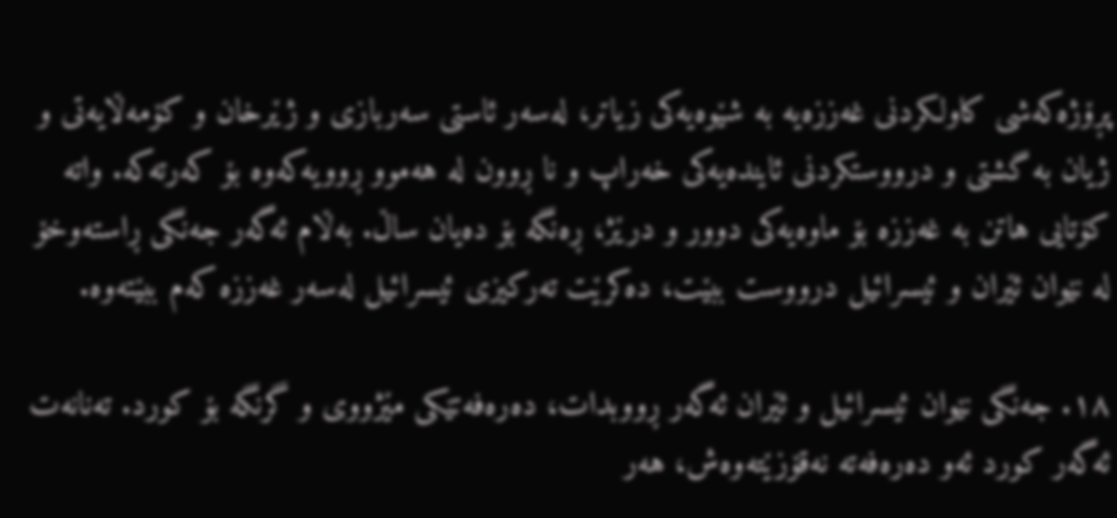پڕۆژەکەشی کاولکردنی غەززەیە بە شێوەیەکی زیاتر، لەسەر ئاستی سەربازی و ژێرخان و کۆمەڵایەتی و ژیان بە گشتی و درووستکردنی ئايندەیەکی خەراپ و نا ڕوون لە هەموو ڕوویەکەوە بۆ کەرتەکە. واتە کۆتایی هاتن بە غەززە بۆ ماوەیەکی دوور و درێژ، ڕەنگە بۆ دەيان ساڵ. بەڵام ئەگەر جەنگی ڕاستەوخۆ لە نێوان ئێران و ئيسرائيل درووست ببێت، دەکرێت تەرکيزی ئيسرائيل لەسەر غەززە کەم ببێتەوە.

١٨. جەنگی نێوان ئيسرائيل و ئێران ئەگەر ڕووبدات، دەرەفەتێکی مێژووی و گرنگە بۆ کورد. تەنانەت ئەگەر کورد ئەو دەرەفەتە نەقۆزێتەوەش، هەر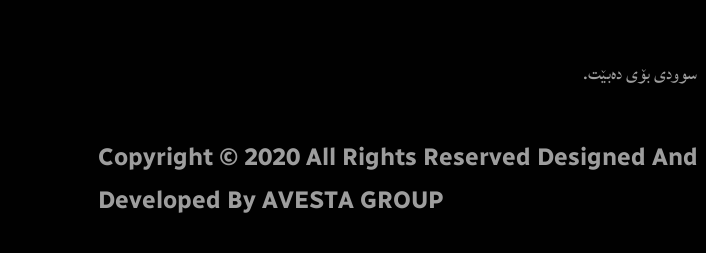سوودی بۆی دەبێت.

Copyright © 2020 All Rights Reserved Designed And Developed By AVESTA GROUP